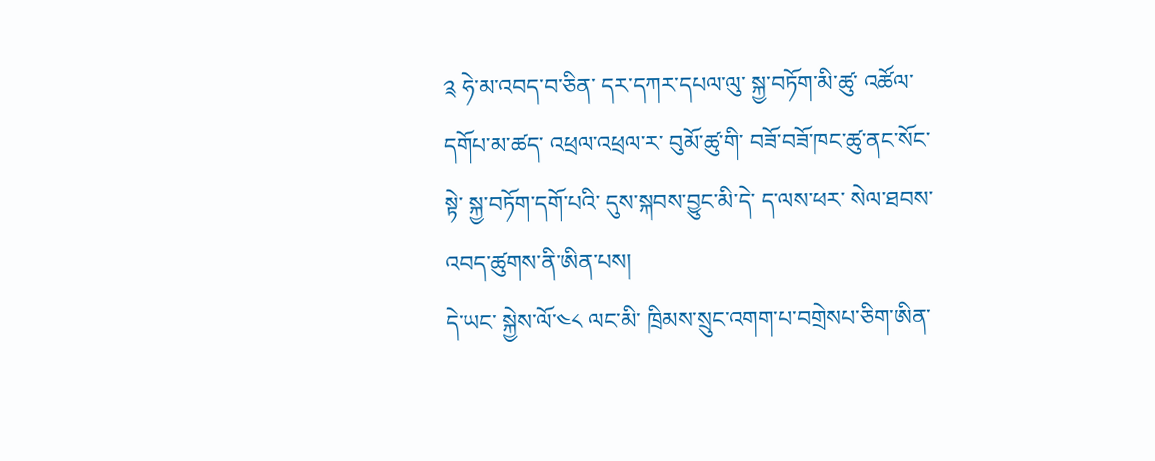༉ ཧེ་མ་འབད་བ་ཅིན་ དར་དཀར་དཔལ་ལུ་ སྐྱ་བཏོག་མི་ཚུ་ འཚོལ་དགོཔ་མ་ཚད་ འཕྲལ་འཕྲལ་ར་ བུམོ་ཚུ་གི་ བཟོ་བཟོ་ཁང་ཚུ་ནང་སོང་སྟེ་ སྐྱ་བཏོག་དགོ་པའི་ དུས་སྐབས་བྱུང་མི་དེ་ ད་ལས་ཕར་ སེལ་ཐབས་འབད་ཚུགས་ནི་ཨིན་པས།
དེ་ཡང་ སྐྱེས་ལོ་༤༨ ལང་མི་ ཁྲིམས་སྲུང་འགག་པ་བགྲེསཔ་ཅིག་ཨིན་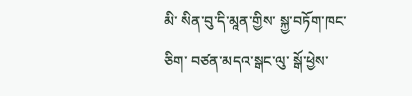མི་ སིན་བུ་དི་མཱན་གྱིས་ སྐྱ་བཏོག་ཁང་ཅིག་ བཙན་མདའ་སྒང་ལུ་ སྒོ་ཕྱེས་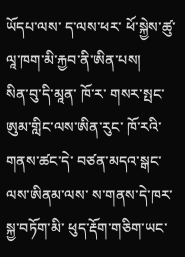ཡོདཔ་ལས་ ད་ལས་ཕར་ ཕོ་སྐྱེས་ཚུ་ ལཱ་ཁག་མི་རྐྱབ་ནི་ཨིན་པས།
སིན་བུ་དི་མཱན་ ཁོ་ར་ གསར་སྤང་ཨུམ་གླིང་ལས་ཨིན་རུང་ ཁོ་རའི་གནས་ཚང་དེ་ བཙན་མདའ་སྒང་ལས་ཨིནམ་ལས་ ས་གནས་དེ་ཁར་ སྐྱ་བཏོག་མི་ ཕུད་རྡོག་གཅིག་ཡང་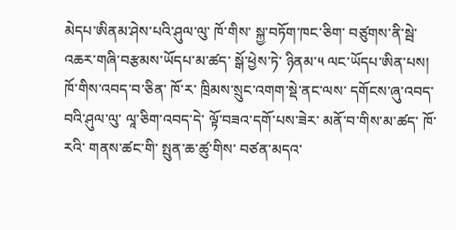མེདཔ་ཨིནམ་ཤེས་པའི་ཤུལ་ལུ་ ཁོ་གིས་ སྐྱ་བཏོག་ཁང་ཅིག་ བཙུགས་ནི་སྦེ་ འཆར་གཞི་བརྩམས་ཡོདཔ་མ་ཚད་ སྒོ་ཕྱེས་ཏེ་ ཉིནམ་༥ ལང་ཡོདཔ་ཨིན་པས།
ཁོ་གིས་འབད་བ་ཅིན་ ཁོ་ར་ ཁྲིམས་སྲུང་འགག་སྡེ་ནང་ལས་ དགོངས་ཞུ་འབད་བའི་ཤུལ་ལུ་ ལཱ་ཅིག་འབད་དེ་ ལྟོ་བཟའ་དགོ་པས་ཟེར་ མནོ་བ་གིས་མ་ཚད་ ཁོ་རའི་ གནས་ཚང་གི་ སྤུན་ཆ་ཚུ་གིས་ བཙན་མདའ་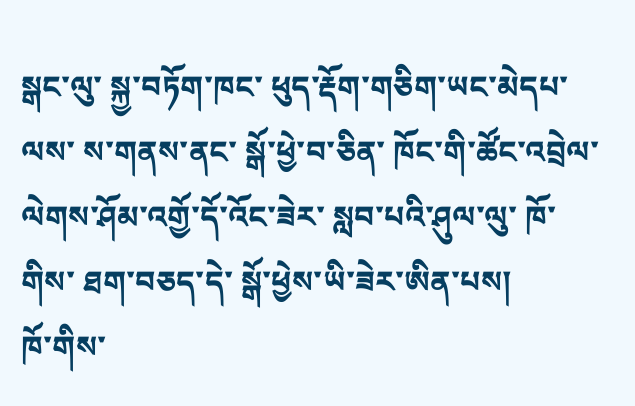སྒང་ལུ་ སྐྱ་བཏོག་ཁང་ ཕུད་རྡོག་གཅིག་ཡང་མེདཔ་ལས་ ས་གནས་ནང་ སྒོ་ཕྱེ་བ་ཅིན་ ཁོང་གི་ཚོང་འབྲེལ་ལེགས་ཤོམ་འགྱོ་དོ་འོང་ཟེར་ སླབ་པའི་ཤུལ་ལུ་ ཁོ་གིས་ ཐག་བཅད་དེ་ སྒོ་ཕྱེས་ཡི་ཟེར་ཨིན་པས།
ཁོ་གིས་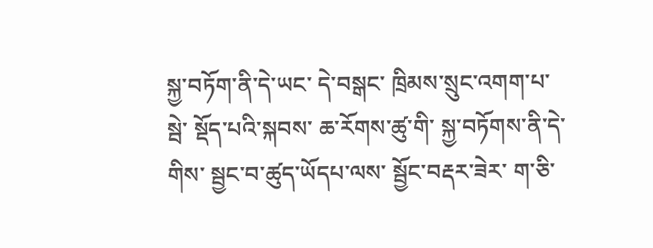སྐྱ་བཏོག་ནི་དེ་ཡང་ དེ་བསྒང་ ཁྲིམས་སྲུང་འགག་པ་སྦེ་ སྡོད་པའི་སྐབས་ ཆ་རོགས་ཚུ་གི་ སྐྱ་བཏོགས་ནི་དེ་གིས་ སྦྱང་བ་ཚུད་ཡོདཔ་ལས་ སྦྱོང་བརྡར་ཟེར་ ག་ཅི་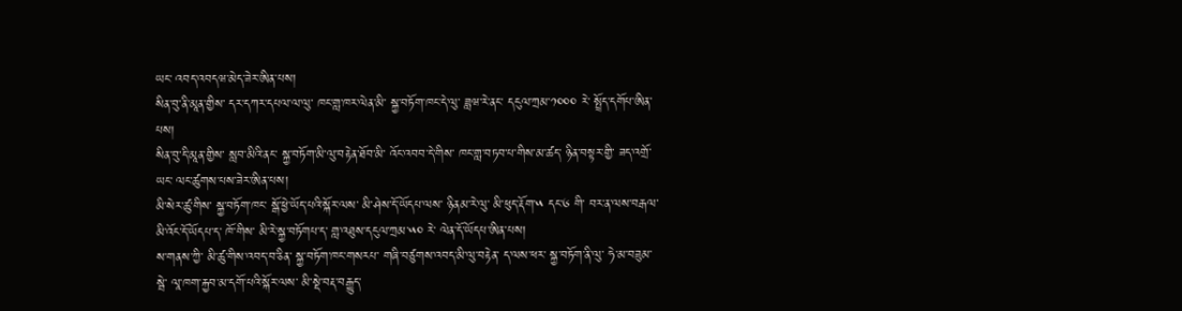ཡང་ འབད་འབདཝ་མེད་ཟེར་ཨིན་པས།
སིན་བུ་ནི་མཱན་གྱིས་ དར་དཀར་དཔལ་ལ་ལུ་ ཁང་གླ་ཁར་ལེན་མི་ སྐྱ་བཏོག་ཁང་དེ་ལུ་ ཟླཝ་རེ་ནང་ དངུལ་ཀྲམ་༡༠༠༠ རེ་ སྤྲོད་དགོཔ་ཨིན་པས།
སིན་བུ་དི་མཱན་གྱིས་ སླབ་མིའི་ནང་ སྐྱ་བཏོག་མི་ལུ་བརྟེན་ཐོབ་མི་ འོང་འབབ་དེ་གིས་ ཁང་གླ་བཏབ་པ་གིས་མ་ཚད་ ཉིན་བསྟར་གྱི་ ཟད་འགྲོ་ཡང་ ལང་ཚུགས་པས་ཟེར་ཨིན་པས།
མི་སེར་ཚུ་གིས་ སྐྱ་བཏོག་ཁང་ སྒོ་ཕྱེ་ཡོད་པའི་སྐོར་ལས་ མི་ཤེས་དོ་ཡོདཔ་ལས་ ཉིནམ་རེ་ལུ་ མི་ཕུད་རྡོག་༥ དང་༦ གི་ བར་ན་ལས་བརྒལ་ མི་འོང་དོ་ཡོདཔ་ད་ ཁོ་གིས་ མི་རེ་སྐྱ་བཏོགཔ་ད་ གླ་འཐུས་དངུལ་ཀྲམ་༥༠ རེ་ ལེན་དོ་ཡོདཔ་ཨིན་པས།
ས་གནས་ཀྱི་ མི་ཚུ་གིས་འབད་བ་ཅིན་ སྐྱ་བཏོག་ཁང་གསརཔ་ གཞི་བཙུགས་འབད་མི་ལུ་བརྟེན་ ད་ལས་ཕར་ སྐྱ་བཏོག་ནི་ལུ་ ཧེ་མ་བཟུམ་སྦེ་ ལཱ་ཁག་རྐྱབ་མ་དགོ་པའི་སྐོར་ལས་ མི་སྡེ་བརྡ་བརྒྱུད་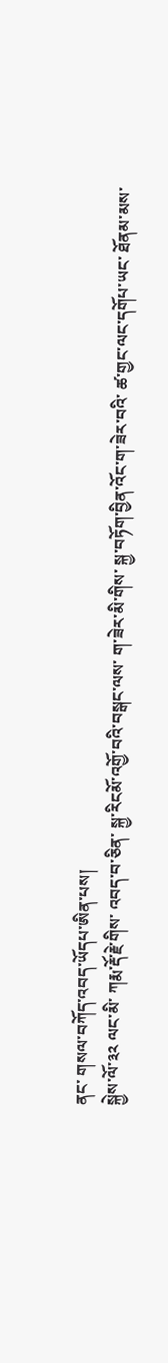ནང་ གསལ་བཀོད་འབད་ཡོདཔ་ཨིན་པས།
སྐྱེས་ལོ་༣༢ ལང་མི་ ཀརྨ་རྡོ་རྗེ་གིས་ འབད་བ་ཅིན་ སྐྱ་རིངམོ་འགྱོ་བའི་བསྒང་ལས་ ག་ཟེར་མི་གིས་ སྐྱ་བཏོག་བྱིན་འོང་ག་ཟེར་བའི་ ཚ་གྱང་ལང་དགོཔ་ཡང་ ཐོནམ་མས་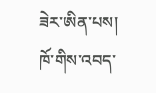ཟེར་ཨིན་པས།
ཁོ་གིས་འབད་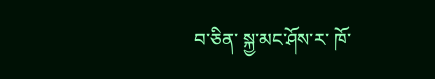བ་ཅིན་ སྐྱ་མང་ཤོས་ར་ ཁོ་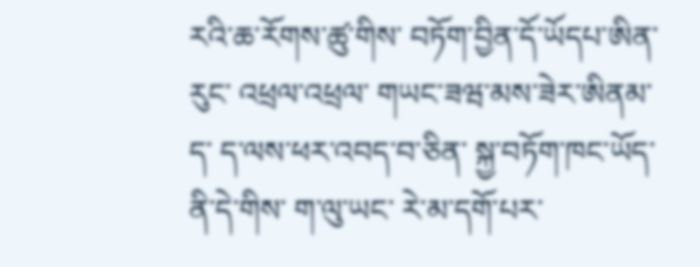རའི་ཆ་རོགས་ཚུ་གིས་ བཏོག་བྱིན་དོ་ཡོདཔ་ཨིན་རུང་ འཕྲལ་འཕྲལ་ གཡང་ཟཝ་མས་ཟེར་ཨིནམ་ད་ ད་ལས་ཕར་འབད་བ་ཅིན་ སྐྱ་བཏོག་ཁང་ཡོད་ནི་དེ་གིས་ ག་ལུ་ཡང་ རེ་མ་དགོ་པར་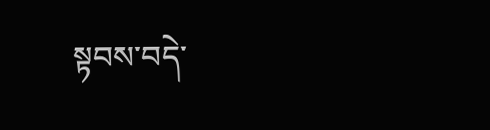སྟབས་བདེ་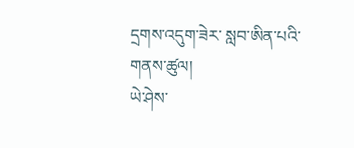དྲགས་འདུག་ཟེར་ སླབ་ཨིན་པའི་གནས་ཚུལ།
ཡེ་ཤེས་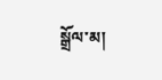སྒྲོལ་མ།